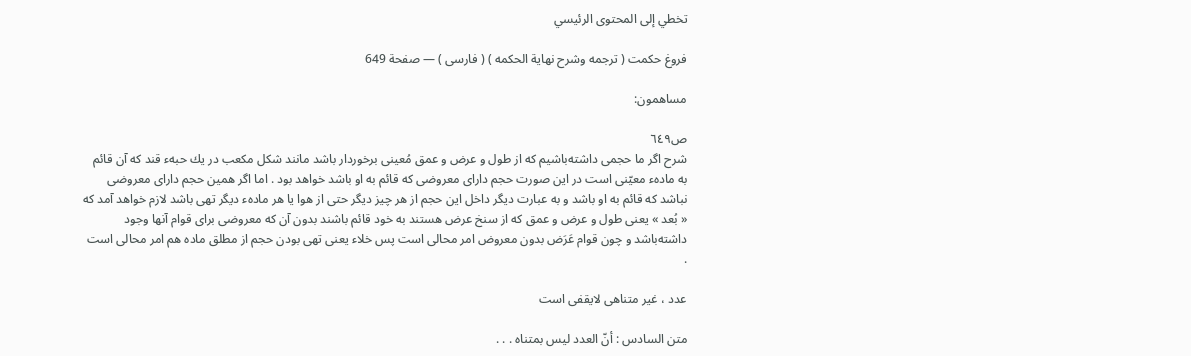تخطي إلى المحتوى الرئيسي

فروغ حكمت ( ترجمه وشرح نهاية الحكمه ) ( فارسى ) — صفحة 649

مساهمون:

ص٦٤٩
شرح اگر ما حجمى داشته‌باشيم كه از طول و عرض و عمق مُعينى برخوردار باشد مانند شكل مكعب در يك حبهء قند كه آن قائم به مادهء معيّنى است در اين صورت حجم داراى معروضى كه قائم به او باشد خواهد بود . اما اگر همين حجم داراى معروضى نباشد كه قائم به او باشد و به عبارت ديگر داخل اين حجم از هر چيز ديگر حتى از هوا يا هر مادهء ديگر تهى باشد لازم خواهد آمد كه « بُعد » يعنى طول و عرض و عمق كه از سنخ عرض هستند به خود قائم باشند بدون آن كه معروضى براى قوام آنها وجود داشته‌باشد و چون قوام عَرَض بدون معروض امر محالى است پس خلاء يعنى تهى بودن حجم از مطلق ماده هم امر محالى است .

عدد ، غير متناهى لايقفى است

متن السادس : أنّ العدد ليس بمتناه . . .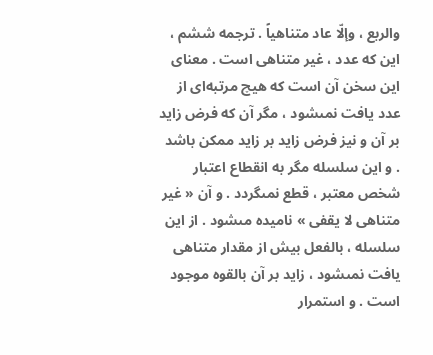والربع ، وإلّا عاد متناهياً . ترجمه ششم ، اين كه عدد ، غير متناهى است . معناى اين سخن آن است كه هيچ مرتبه‌اى از عدد يافت نمىشود ، مگر آن كه فرض زايد بر آن و نيز فرض زايد بر زايد ممكن باشد . و اين سلسله مگر به انقطاع اعتبار شخص معتبر ، قطع نمىگردد . و آن « غير متناهى لا يقفى » ناميده مىشود . از اين سلسله ، بالفعل بيش از مقدار متناهى يافت نمىشود ، زايد بر آن بالقوه موجود است . و استمرار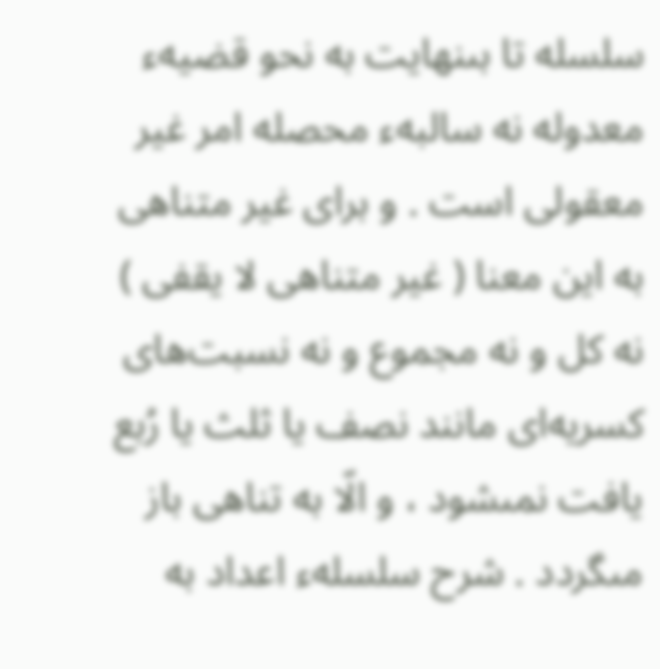سلسله تا بىنهايت به نحو قضيهء معدوله نه سالبهء محصله امر غير معقولى است . و براى غير متناهى به اين معنا ( غير متناهى لا يقفى ) نه كل و نه مجموع و نه نسبت‌هاى كسريه‌اى مانند نصف يا ثلث يا رُبع يافت نمىشود ، و الّا به تناهى باز مىگردد . شرح سلسلهء اعداد به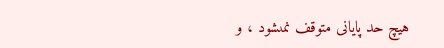هيچ حد پايانى متوقف نمىشود ، و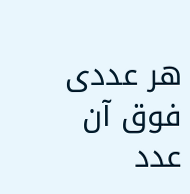هر عددى فوق آن عدد